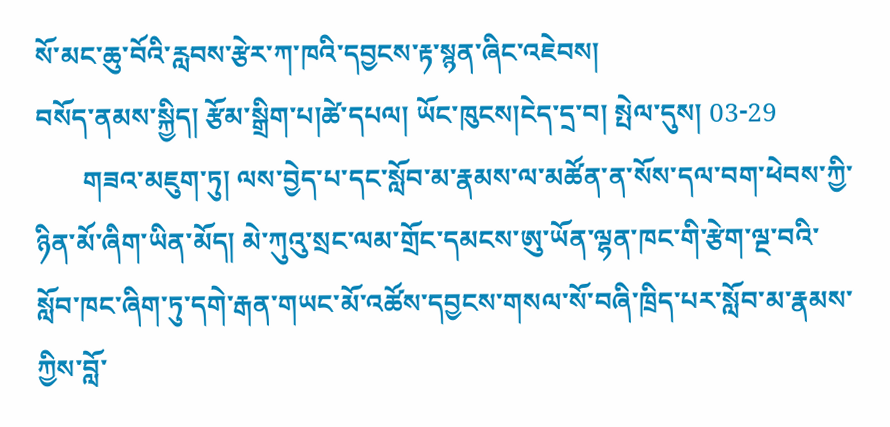སོ་མང་ཆུ་བོའི་རླབས་རྩེར་ཀ་ཁའི་དབྱངས་རྟ་སྙན་ཞིང་འཇེབས།
བསོད་ནམས་སྐྱིད། རྩོམ་སྒྲིག་པ།ཚེ་དཔལ། ཡོང་ཁུངས།ངེད་དྲ་བ། སྤེལ་དུས། 03-29
       གཟའ་མཇུག་ཏུ། ལས་བྱེད་པ་དང་སློབ་མ་རྣམས་ལ་མཚོན་ན་སོས་དལ་བག་ཕེབས་ཀྱི་ཉིན་མོ་ཞིག་ཡིན་མོད། མེ་ཀུའུ་སྲང་ལམ་གྲོང་དམངས་ཨུ་ཡོན་ལྷན་ཁང་གི་རྩེག་ལྔ་བའི་སློབ་ཁང་ཞིག་ཏུ་དགེ་རྒན་གཡང་མོ་འཚོས་དབྱངས་གསལ་སོ་བཞི་ཁྲིད་པར་སློབ་མ་རྣམས་ཀྱིས་བློ་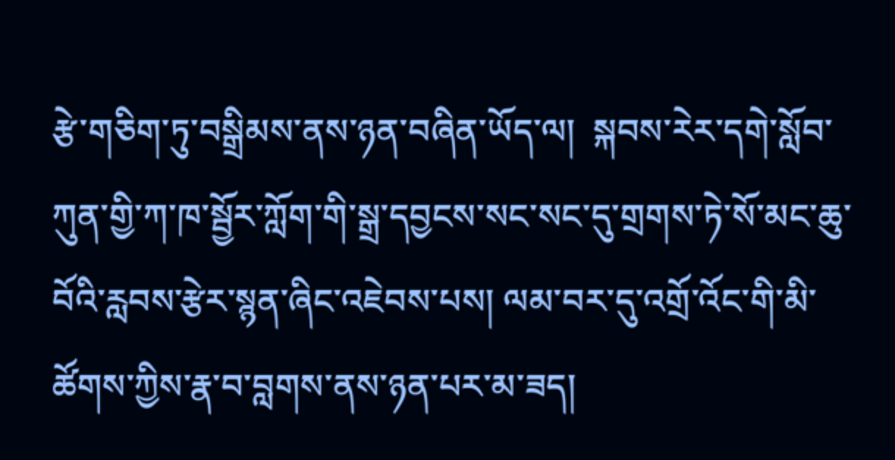རྩེ་གཅིག་ཏུ་བསྒྲིམས་ནས་ཉན་བཞིན་ཡོད་ལ།  སྐབས་རེར་དགེ་སློབ་ཀུན་གྱི་ཀ་ཁ་སྦྱོར་ཀློག་གི་སྒྲ་དབྱངས་སང་སང་དུ་གྲགས་ཏེ་སོ་མང་ཆུ་བོའི་རླབས་རྩེར་སྙན་ཞིང་འཇེབས་པས། ལམ་བར་དུ་འགྲོ་འོང་གི་མི་ཚོགས་ཀྱིས་རྣ་བ་བླགས་ནས་ཉན་པར་མ་ཟད།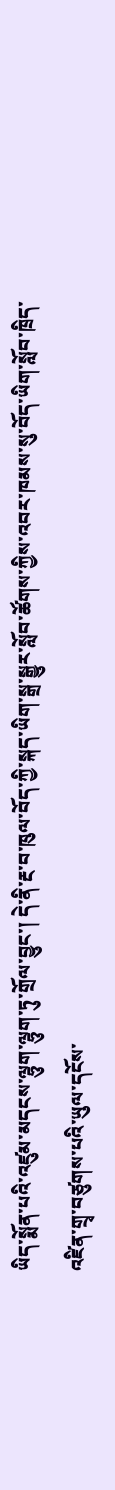ཡིད་སྨོན་པའི་འཛུམ་མདངས་ལྷུག་ལྷུག་ཏུ་གྲོལ་བྱུང་། དེ་ནི་རྔ་བ་ཁུལ་བོད་ཀྱི་སྐད་ཡིག་སྒྲ་སྒྱུར་སློབ་ཚོགས་ཀྱིས་འབར་ཁམས་སུ་བོད་ཡིག་སློབ་ཁྲིད་འཛིན་གྲྭ་བཙུགས་པའི་ཡུལ་དངོས་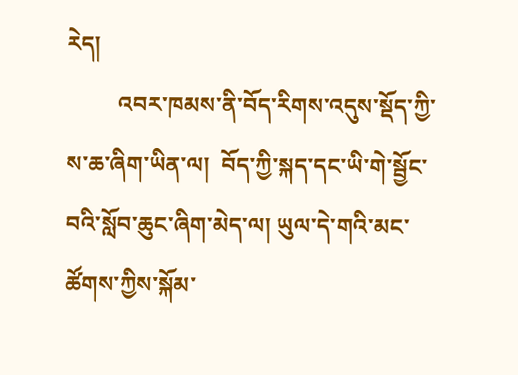རེད།
         འབར་ཁམས་ནི་བོད་རིགས་འདུས་སྡོད་ཀྱི་ས་ཆ་ཞིག་ཡིན་ལ།  བོད་ཀྱི་སྐད་དང་ཡི་གེ་སྦྱོང་བའི་སློབ་ཆུང་ཞིག་མེད་ལ། ཡུལ་དེ་གའི་མང་ཚོགས་ཀྱིས་སྐོམ་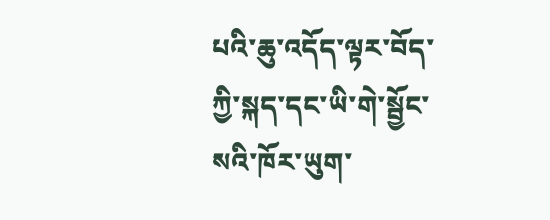པའི་ཆུ་འདོད་ལྟར་བོད་ཀྱི་སྐད་དང་ཡི་གེ་སྦྱོང་སའི་ཁོར་ཡུག་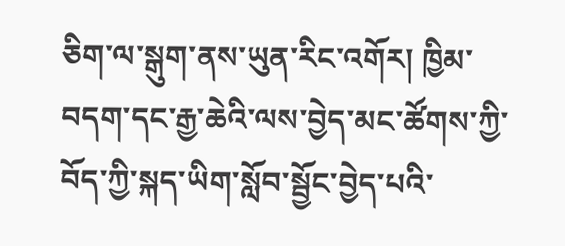ཅིག་ལ་སྒུག་ནས་ཡུན་རིང་འགོར། ཁྱིམ་བདག་དང་རྒྱ་ཆེའི་ལས་བྱེད་མང་ཚོགས་ཀྱི་བོད་ཀྱི་སྐད་ཡིག་སློབ་སྦྱོང་བྱེད་པའི་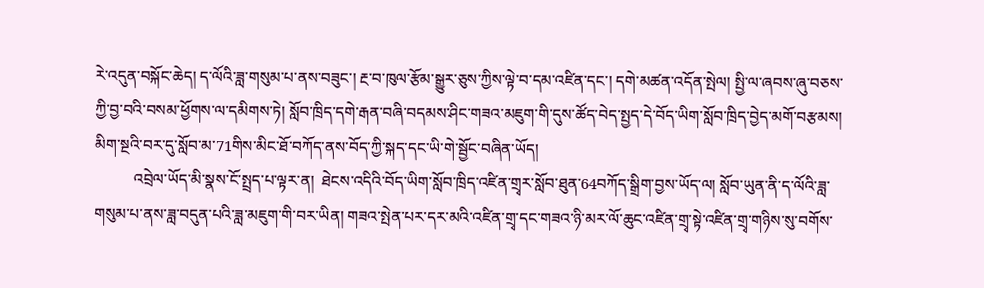རེ་འདུན་བསྐོང་ཆེད། ད་ལོའི་ཟླ་གསུམ་པ་ནས་བཟུང་། རྔ་བ་ཁུལ་རྩོམ་སྒྱུར་ཅུས་ཀྱིས་ལྟེ་བ་དམ་འཛིན་དང་། དགེ་མཚན་འདོན་སྤེལ། སྤྱི་ལ་ཞབས་ཞུ་བཅས་ཀྱི་བྱ་བའི་བསམ་ཕྱོགས་ལ་དམིགས་ཏེ། སློབ་ཁྲིད་དགེ་རྒན་བཞི་བདམས་ཤིང་གཟའ་མཇུག་གི་དུས་ཚོད་བེད་སྤྱད་དེ་བོད་ཡིག་སློབ་ཁྲིད་བྱེད་མགོ་བརྩམས། མིག་སྔའི་བར་དུ་སློབ་མ་71གིས་མིང་ཐོ་བཀོད་ནས་བོད་ཀྱི་སྐད་དང་ཡི་གེ་སྦྱོང་བཞིན་ཡོད།
          འབྲེལ་ཡོད་མི་སྣས་ངོ་སྤྲད་པ་ལྟར་ན།  ཐེངས་འདིའི་བོད་ཡིག་སློབ་ཁྲིད་འཛིན་གྲྭར་སློབ་ཐུན་64བཀོད་སྒྲིག་བྱས་ཡོད་ལ། སློབ་ཡུན་ནི་ད་ལོའི་ཟླ་གསུམ་པ་ནས་ཟླ་བདུན་པའི་ཟླ་མཇུག་གི་བར་ཡིན། གཟའ་སྤེན་པར་དར་མའི་འཛིན་གྲྭ་དང་གཟའ་ཉི་མར་ལོ་ཆུང་འཛིན་གྲྭ་སྟེ་འཛིན་གྲྭ་གཉིས་སུ་བགོས་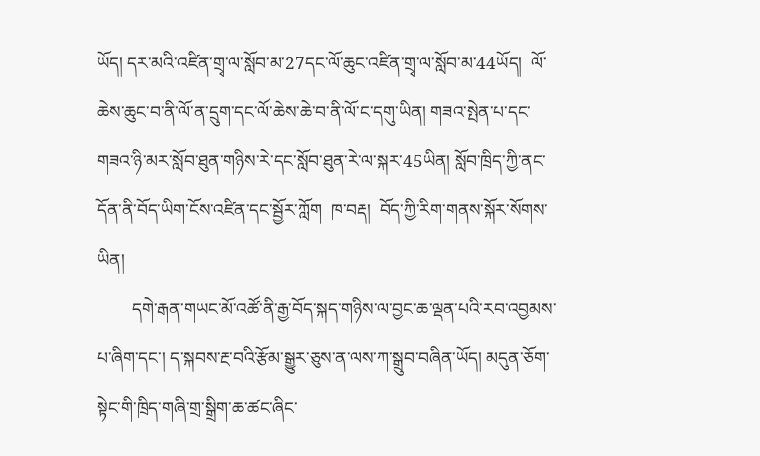ཡོད། དར་མའི་འཛིན་གྲྭ་ལ་སློབ་མ་27དང་ལོ་ཆུང་འཛིན་གྲྭ་ལ་སློབ་མ་44ཡོད།  ལོ་ཆེས་ཆུང་བ་ནི་ལོ་ན་དྲུག་དང་ལོ་ཆེས་ཆེ་བ་ནི་ལོ་ང་དགུ་ཡིན། གཟའ་སྤེན་པ་དང་གཟའ་ཉི་མར་སློབ་ཐུན་གཉིས་རེ་དང་སློབ་ཐུན་རེ་ལ་སྐར་45ཡིན། སློབ་ཁྲིད་ཀྱི་ནང་དོན་ནི་བོད་ཡིག་ངོས་འཛིན་དང་སྦྱོར་ཀློག  ཁ་བརྡ།  བོད་ཀྱི་རིག་གནས་སྐོར་སོགས་ཡིན།
        དགེ་རྒན་གཡང་མོ་འཚོ་ནི་རྒྱ་བོད་སྐད་གཉིས་ལ་བྱང་ཆ་ལྡན་པའི་རབ་འབྱམས་པ་ཞིག་དང་། ད་སྐབས་རྔ་བའི་རྩོམ་སྒྱུར་ཅུས་ན་ལས་ཀ་སྒྲུབ་བཞིན་ཡོད། མདུན་ཅོག་སྟེང་གི་ཁྲིད་གཞི་གྲ་སྒྲིག་ཆ་ཚང་ཞིང་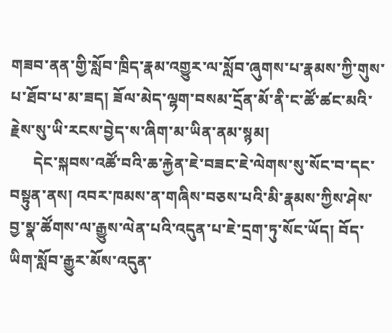གཟབ་ནན་གྱི་སློབ་ཁྲིད་རྣམ་འགྱུར་ལ་སློབ་ཞུགས་པ་རྣམས་ཀྱི་གུས་པ་ཐོབ་པ་མ་ཟད། ཟོལ་མེད་ལྷག་བསམ་དྲོན་མོ་ནི་ང་ཚོ་ཚང་མའི་རྗེས་སུ་ཡི་རངས་བྱེད་ས་ཞིག་མ་ཡིན་ནམ་སྙམ།
      དེང་སྐབས་འཚོ་བའི་ཆ་རྐྱེན་ཇེ་བཟང་ཇེ་ལེགས་སུ་སོང་བ་དང་བསྟུན་ནས། འབར་ཁམས་ན་གཞིས་བཅས་པའི་མི་རྣམས་ཀྱིས་ཤེས་བྱ་སྣ་ཚོགས་ལ་རྒྱུས་ལེན་པའི་འདུན་པ་ཇེ་དྲག་ཏུ་སོང་ཡོད། བོད་ཡིག་སློབ་རྒྱུར་མོས་འདུན་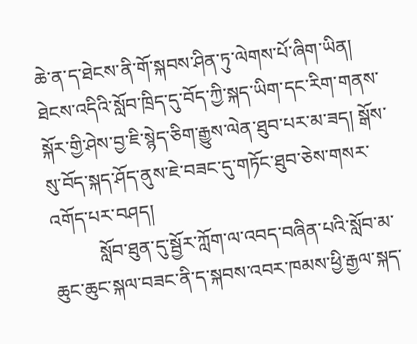ཆེ་ན་ད་ཐེངས་ནི་གོ་སྐབས་ཤིན་ཏུ་ལེགས་པོ་ཞིག་ཡིན། ཐེངས་འདིའི་སློབ་ཁྲིད་དུ་བོད་ཀྱི་སྐད་ཡིག་དང་རིག་གནས་སྐོར་གྱི་ཤེས་བྱ་ཇི་སྙེད་ཅིག་རྒྱུས་ལེན་ཐུབ་པར་མ་ཟད། སྒོས་སུ་བོད་སྐད་ཤོད་ནུས་ཇེ་བཟང་དུ་གཏོང་ཐུབ་ཅེས་གསར་འགོད་པར་བཤད།
          སློབ་ཐུན་དུ་སྦྱོར་ཀློག་ལ་འབད་བཞིན་པའི་སློབ་མ་ཆུང་ཆུང་སྐལ་བཟང་ནི་ད་སྐབས་འབར་ཁམས་ཕྱི་རྒྱལ་སྐད་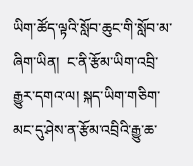ཡིག་ཚོད་ལྟའི་སློབ་ཆུང་གི་སློབ་མ་ཞིག་ཡིན།  ང་ནི་རྩོམ་ཡིག་འབྲི་རྒྱུར་དགའ་ལ། སྐད་ཡིག་གཅིག་མང་དུ་ཤེས་ན་རྩོམ་འབྲིའི་རྒྱུ་ཆ་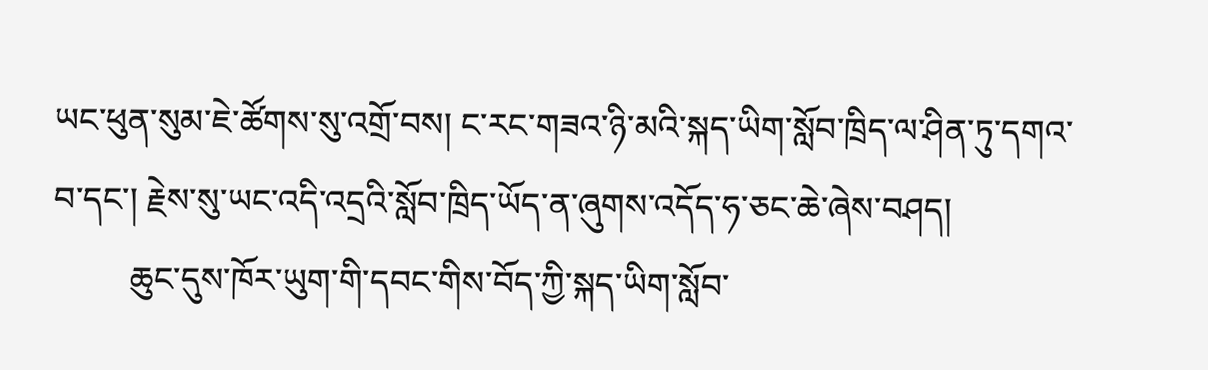ཡང་ཕུན་སུམ་ཇེ་ཚོགས་སུ་འགྲོ་བས། ང་རང་གཟའ་ཉི་མའི་སྐད་ཡིག་སློབ་ཁྲིད་ལ་ཤིན་ཏུ་དགའ་བ་དང་། རྗེས་སུ་ཡང་འདི་འདྲའི་སློབ་ཁྲིད་ཡོད་ན་ཞུགས་འདོད་ཧ་ཅང་ཆེ་ཞེས་བཤད།
         ཆུང་དུས་ཁོར་ཡུག་གི་དབང་གིས་བོད་ཀྱི་སྐད་ཡིག་སློབ་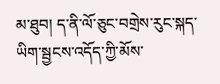མ་ཐུབ། ད་ནི་ལོ་ཅུང་བགྲེས་རུང་སྐད་ཡིག་སྦྱངས་འདོད་ཀྱི་མོས་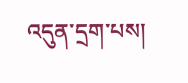འདུན་དྲག་པས།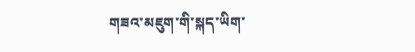གཟའ་མཇུག་གི་སྐད་ཡིག་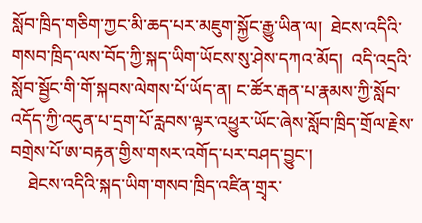སློབ་ཁྲིད་གཅིག་ཀྱང་མི་ཆད་པར་མཇུག་སྐྱོང་རྒྱུ་ཡིན་ལ།  ཐེངས་འདིའི་གསབ་ཁྲིད་ལས་བོད་ཀྱི་སྐད་ཡིག་ཡོངས་སུ་ཤེས་དཀའ་མོད།  འདི་འདྲའི་སློབ་སྦྱོང་གི་གོ་སྐབས་ལེགས་པོ་ཡོད་ན། ང་ཚོར་རྒན་པ་རྣམས་ཀྱི་སློབ་འདོད་ཀྱི་འདུན་པ་དྲག་པོ་རླབས་ལྟར་འཕྱུར་ཡོང་ཞེས་སློབ་ཁྲིད་གྲོལ་རྗེས་བགྲེས་པོ་ཨ་བརྟན་གྱིས་གསར་འགོད་པར་བཤད་བྱུང་།
    ཐེངས་འདིའི་སྐད་ཡིག་གསབ་ཁྲིད་འཛིན་གྲྭར་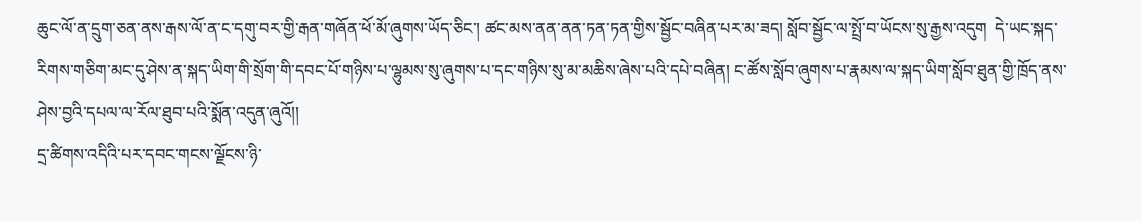ཆུང་ལོ་ན་དྲུག་ཅན་ནས་རྒས་ལོ་ན་ང་དགུ་བར་གྱི་རྒན་གཞོན་ཕོ་མོ་ཞུགས་ཡོད་ཅིང་། ཚང་མས་ནན་ནན་ཏན་ཏན་གྱིས་སྦྱོང་བཞིན་པར་མ་ཟད། སློབ་སྦྱོང་ལ་སྤྲོ་བ་ཡོངས་སུ་རྒྱས་འདུག  དེ་ཡང་སྐད་རིགས་གཅིག་མང་དུ་ཤེས་ན་སྐད་ཡིག་གི་སྲོག་གི་དབང་པོ་གཉིས་པ་ལྷུམས་སུ་ཞུགས་པ་དང་གཉིས་སུ་མ་མཆིས་ཞེས་པའི་དཔེ་བཞིན། ང་ཚོས་སློབ་ཞུགས་པ་རྣམས་ལ་སྐད་ཡིག་སློབ་ཐུན་གྱི་ཁྲོད་ནས་ཤེས་བྱའི་དཔལ་ལ་རོལ་ཐུབ་པའི་སྨོན་འདུན་ཞུའོ།།
དྲ་ཚིགས་འདིའི་པར་དབང་གངས་ལྗོངས་ཉི་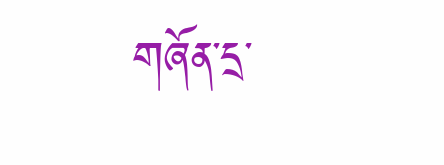གཞོན་དྲ་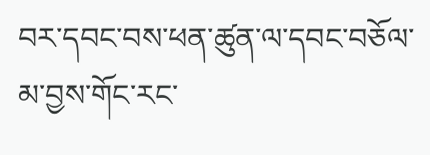བར་དབང་བས་ཕན་ཚུན་ལ་དབང་བཅོལ་མ་བྱས་གོང་རང་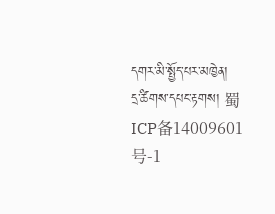དགར་མི་སྤྱོད་པར་མཁྱེན།
དྲ་ཚིགས་དཔང་རྟགས། 蜀ICP备14009601号-1